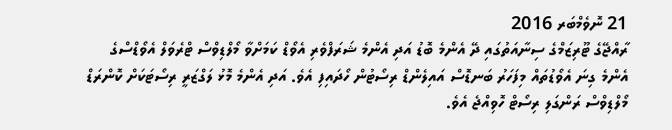21 ނޮވެމްބަރ 2016
ރާއްޖޭގެ ޓޫރިޒަމްގެ ސިނާއަތުގައި ދޭ އެންމެ ބޮޑު އަދި އެންމެ ޝަރަފްވެރި އެވޯޑް ކަމަށްވާ މޯލްޑިވްސް ޓްރެވަލް އެވޯޑްސްގެ އެންމެ ގިނަ އެވޯޑުތައް މިފަހަރު ބަނޑޮސް އައިލެންޑް ރިސޯޓުން ހޯދައިފި އެވެ. އަދި އެންމެ މޮޅު ލަގްޒަރީ ރިސޯޓަކަށް ކޮންރަޑް މޯލްޑިވްސް ރަންގަލި ރިސޯޓް ހޮވިއްޖެ އެވެ.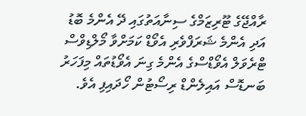ރާއްޖޭގެ ޓޫރިޒަމްގެ ސިނާއަތުގައި ދޭ އެންމެ ބޮޑު އަދި އެންމެ ޝަރަފްވެރި އެވޯޑް ކަމަށްވާ މޯލްޑިވްސް ޓްރެވަލް އެވޯޑްސްގެ އެންމެ ގިނަ އެވޯޑުތައް މިފަހަރު ބަނޑޮސް އައިލެންޑް ރިސޯޓުން ހޯދައިފި އެވެ.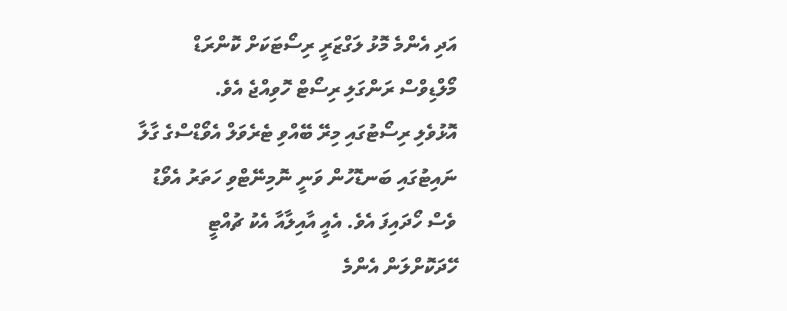އަދި އެންމެ މޮޅު ލަގްޒަރީ ރިސޯޓަކަށް ކޮންރަޑް މޯލްޑިވްސް ރަންގަލި ރިސޯޓް ހޮވިއްޖެ އެވެ.
އޮޅުވެލި ރިސޯޓުގައި މިރޭ ބޭއްވި ޓެރެވަލް އެވޯޑްސްގެ ގާލާ ނައިޓުގައި ބަނޑޮހުން ވަނީ ނޮމިނޭޓްވި ހަތަރު އެވޯޑު ވެސް ހޯދައިފަ އެވެ. އެއީ އާއިލާއާ އެކު ޗުއްޓީ ހޭދަކޮށްލަން އެންމެ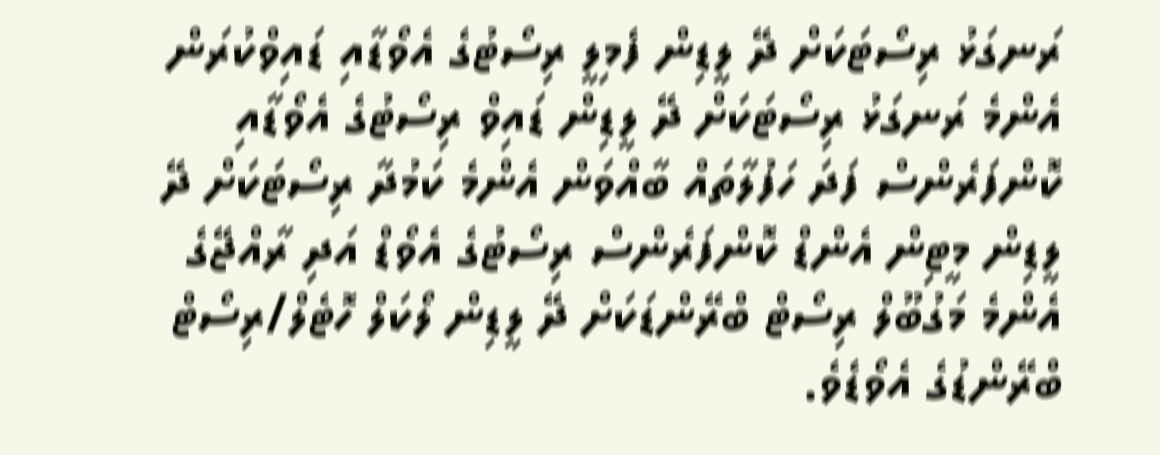ރަނގަޅު ރިސޯޓަކަށް ދޭ ލީޑިން ފެމިލީ ރިސޯޓުގެ އެވޯޑާއި ޑައިވްކުރަން އެންމެ ރަނގަޅު ރިސޯޓަކަށް ދޭ ލީޑިން ޑައިވް ރިސޯޓުގެ އެވޯޑާއި ކޮންފަރެންސް ފަދަ ހަފުލާތައް ބާއްވަން އެންމެ ކަމުދާ ރިސޯޓަކަށް ދޭ ލީޑިން މީޓިން އެންޑް ކޮންފަރެންސް ރިސޯޓުގެ އެވޯޑް އަދި ރާއްޖޭގެ އެންމެ މަގުބޫލް ރިސޯޓް ބްރޭންޑަކަށް ދޭ ލީޑިން ލޯކަލް ހޮޓެލް/ރިސޯޓް ބްރޭންޑުގެ އެވޯޑެވެ.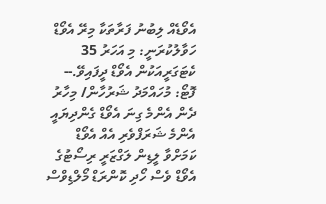އެވޯޑެއް ލިބުނު ފަރާތަކާ މިރޭ އެވޯޑް ހަވާލުކުރަނީ: މި އަހަރު 35 ކެޓަގަރީއަކުން އެވޯޑް ދީފައިވޭ.-- ފޮޓޯ: މުހައްމަދު ޝަރުހާން/ މިހާރު
ދެން އެންމެ ގިނަ އެވޯޑް ގެންދިޔައީ އެންމެ ޝަރަފްވެރި އެއް އެވޯޑް ކަމަށްވާ ލީޑިން ލަގްޒަރީ ރިސޯޓުގެ އެވޯޑް ވެސް ހޯދި ކޮންރަޑް މޯލްޑިވްސް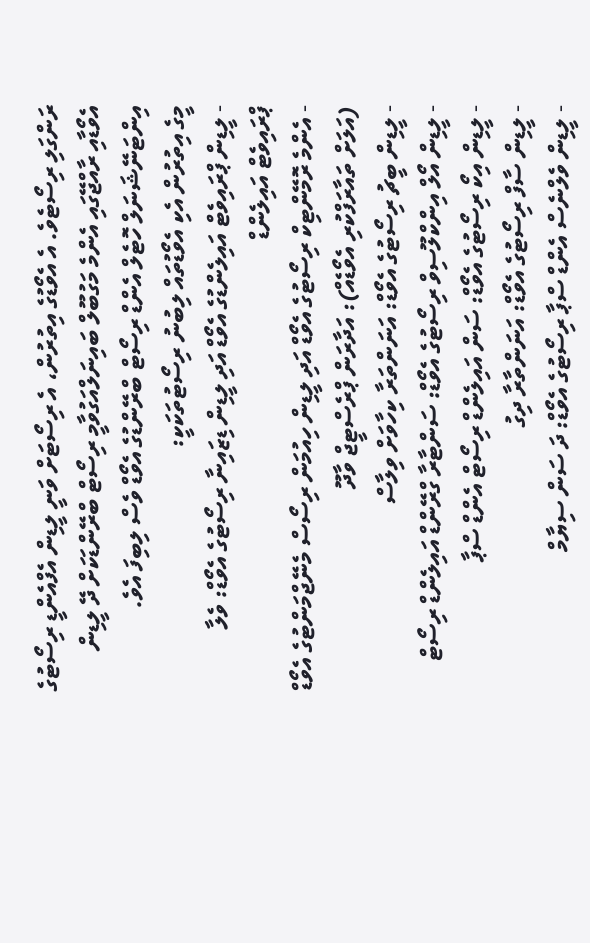ރަންގަލި ރިސޯޓެވެ. އެ އެވޯޑުގެ އިތުރުން، އެ ރިސޯޓަށް ވަނީ ލީޑިން އެފްއެންޑީ ރިސޯޓުގެ އެވޯޑާއި ރާއްޖޭގައި އެންމެ މަގުބޫލް ބައިނަލްއަގުވާމީ ރިސޯޓް ބްރޭންޑަކަށް ދޭ ލީޑިން އިންޓަނޭޝަނަލް ހޮޓެލް އެންޑް ރިސޯޓް ބްރޭންޑުގެ އެވޯޑް ވެސް ލިބިފަ އެވެ.
މީގެ އިތުރުން އެކި އެވޯޑުތައް ލިބުނު ރިސޯޓުތަކަކީ:
- ލީޑިން ޕްރައިވެޓް އައިލެންޑުގެ އެވޯޑް އަދި ލީޑިން ޑިޒައިނާ ރިސޯޓުގެ އެވޯޑް: ވެލާ ޕްރައިވެޓް އައިލެންޑް
- އެންމެ ރޮމޭންޓިކް ރިސޯޓުގެ އެވޯޑް އަދި ލީޑިން ހިއުމަން ރިސޯސް މެނޭޖްމަންޓުގެ އެވޯޑް (އަލަށް ތައާރަފްކުރި އެވޯޑެއް): އަދާރަން ޕްރެސްޓީޖް ވާދޫ
- ލީޑިން ބީޗު ރިސޯޓުގެ އެވޯޑް: އަނަންތަރާ ކިހާވަށް ވިލާސް
- ލީޑިން އޯލް އިންކްލޫސިވް ރިސޯޓުގެ އެވޯޑް: ސަންޓާރާ ގްރޭންޑް އައިލެންޑް ރިސޯޓް
- ލީޑިން އިކޯ ރިސޯޓުގެ އެވޯޑް: ސަން އައިލެންޑް ރިސޯޓް އެންޑް ސްޕާ
- ލީޑިން ސާފް ރިސޯޓުގެ އެވޯޑް: އަނަންތާރާ ދިގު
- ލީޑިން ވެލްނެސް އެންޑް ސްޕާ ރިސޯޓުގެ އެވޯޑް: ދަ ސަން ސިޔާމް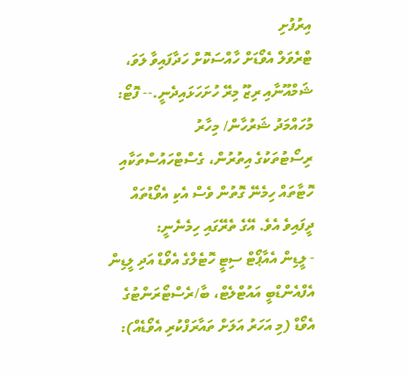އިރުފުށި
ޓްރެވަލް އެވޯޑަށް ހާއްސަކޮށް ހަދާފައިވާ ލަވަ، ޝަމްއޫނާއި ރިޒޫ މިރޭ ހުށަހަޅައިދެނީ.-- ފޮޓޯ: މުހައްމަދު ޝަރުހާން/ މިހާރު
ރިސޯޓުތަކުގެ އިތުރުން، ގެސްޓްހައުސްތަކާއި ހޮޓާތައް ހިމެނޭ ގޮތުން ވެސް އެކި އެވޯޑުތައް ދީފައިވެ އެވެ. އޭގެ ތެރޭގައި ހިމެނެނީ:
- ލީޑިން އެއާޕޯޓް ސިޓީ ހޮޓެލްގެ އެވޯޑް އަދި ލީޑިން އެފްއެންޑްބީ އައުޓްލެޓް، ބާ/ރެސްޓޯރަންޓުގެ އެވޯޑް (މި އަހަރު އަލަށް ތައާރަފްކުރި އެވޯޑެއް):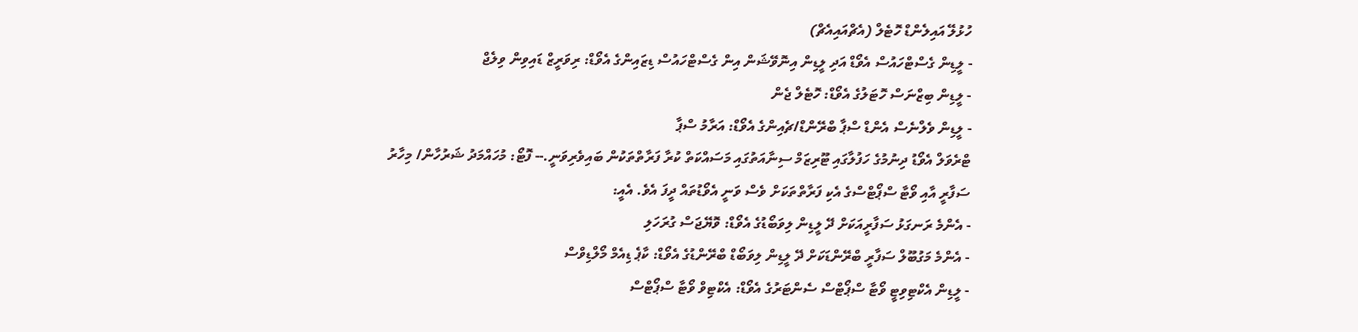ހުޅުލޭ އައިލެންޑް ހޮޓެލް (އެޗްއައިއެޗް)
- ލީޑިން ގެސްޓްހައުސް އެވޯޑް އަދި ލީޑިން އިނޮވޭޝަން އިން ގެސްޓްހައުސް ޑިޒައިންގެ އެވޯޑް: ރިވަރީޒް ޑައިވިން ވިލެޖް
- ލީޑިން ބިޒްނަސް ހޮޓަލުގެ އެވޯޑް: ހޮޓެލް ޖެން
- ލީޑިން ވެލްނެސް އެންޑް ސްޕާ ބްރޭންޑް/ޗެއިންގެ އެވޯޑް: އަރާމު ސްޕާ
ޓްރެވަލް އެވޯޑު ދިނުމުގެ ހަފުލާގައި ޓޫރިޒަމް ސިނާއަތުގައި މަސައްކަތް ކުރާ ފަރާތްތަކުން ބައިވެރިވަނީ.-- ފޮޓޯ: މުހައްމަދު ޝަރުހާން/ މިހާރު
ސަފާރީ އާއި ވޯޓާ ސްޕޯޓްސްގެ އެކި ފަރާތްތަކަށް ވެސް ވަނީ އެވޯޑުތައް ދީފަ އެވެ. އެއީ:
- އެންމެ ރަނގަޅު ސަފާރީއަކަށް ދޭ ލީޑިން ލިވަބޯޑުގެ އެވޯޑް: ވޮޔޭޖަސް ގުރަހަލި
- އެންމެ މަގުބޫލް ސަފާރީ ބްރޭންޑަކަށް ދޭ ލީޑިން ލިވަބޯޑް ބްރޭންޑުގެ އެވޯޑް: ކާޕެ ޑިއެމް މޯލްޑިވްސް
- ލީޑިން އެކްޓިވިޓީ ވޯޓާ ސްޕޯޓްސް ސެންޓަރުގެ އެވޯޑް: އެކްޓިވް ވޯޓާ ސްޕޯޓްސް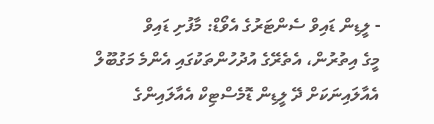- ލީޑިން ޑައިވް ސެންޓަރުގެ އެވޯޑް: މާފުށި ޑައިވް
މީގެ އިތުރުން، އެތެރޭގެ އުދުހުންތަކުގައި އެންމެ މަގުބޫލް އެއާލައިނަކަށް ދޭ ލީޑިން ޑޮމެސްޓިކް އެއާލައިންގެ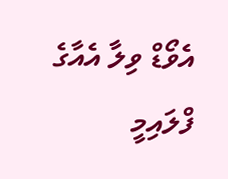އެވޯޑް ވިލާ އެއާގެ ފްލައިމީ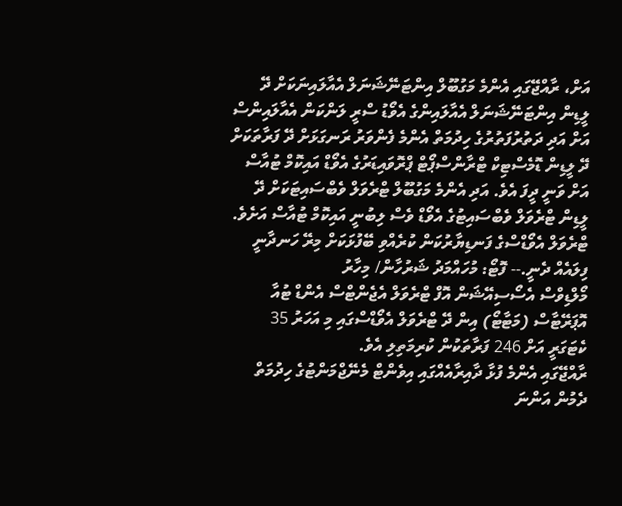އަށް، ރާއްޖޭގައި އެންމެ މަގުބޫލް އިންޓަނޭޝަނަލް އެއާލައިނަކަށް ދޭ ލީޑިން އިންޓަނޭޝަނަލް އެއާލައިންގެ އެވޯޑު ސްރީ ލަންކަން އެއާލައިންސް އަށް އަދި ދަތުރުފަތުރުގެ ހިދުމަތް އެންމެ ފެންވަރު ރަނގަޅަށް ދޭ ފަރާތަކަށް ދޭ ލީޑިން ޑޮމެސްޓިކް ޓްރާންސްޕޯޓް ޕްރޮވައިޑަރުގެ އެވޯޑް އައިކޮމް ޓުއާސް އަށް ވަނީ ދީފަ އެވެ. އަދި އެންމެ މަގުބޫލް ޓްރެވަލް ވެބްސައިޓަކަށް ދޭ ލީޑިން ޓްރެވަލް ވެބްސައިޓުގެ އެވޯޑް ވެސް ލިބުނީ އައިކޮމް ޓުއާސް އަށެވެ.
ޓްރެވަލް އެވޯޑްސްގެ ފަނޑިޔާރުކަން ކުރެއްވި ބޭފުޅަކަށް މިރޭ ހަނދާނީ ފިލައެއް ދެނީ.-- ފޮޓޯ: މުހައްމަދު ޝަރުހާން/ މިހާރު
މޯލްޑިވްސް އެސޯސިއޭޝަން އޮފް ޓްރެވަލް އެޖެންޓްސް އެންޑް ޓުއާ އޮޕަރޭޓާސް (މަޓާޓޯ) އިން ދޭ ޓްރެވަލް އެވޯޑްސްގައި މި އަހަރު 35 ކެޓަގަރީ އަށް 246 ފަރާތަކުން ކުރިމަތިލި އެވެ.
ރާއްޖޭގައި އެންމެ ފުޅާ ދާއިރާއެއްގައި އިވެންޓް މެނޭޖްމަންޓުގެ ހިދުމަތް ދެމުން އަންނަ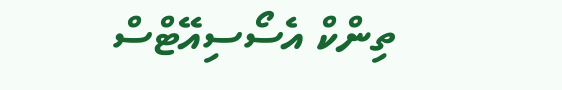ތިންކް އެސޯސިއޭޓްސް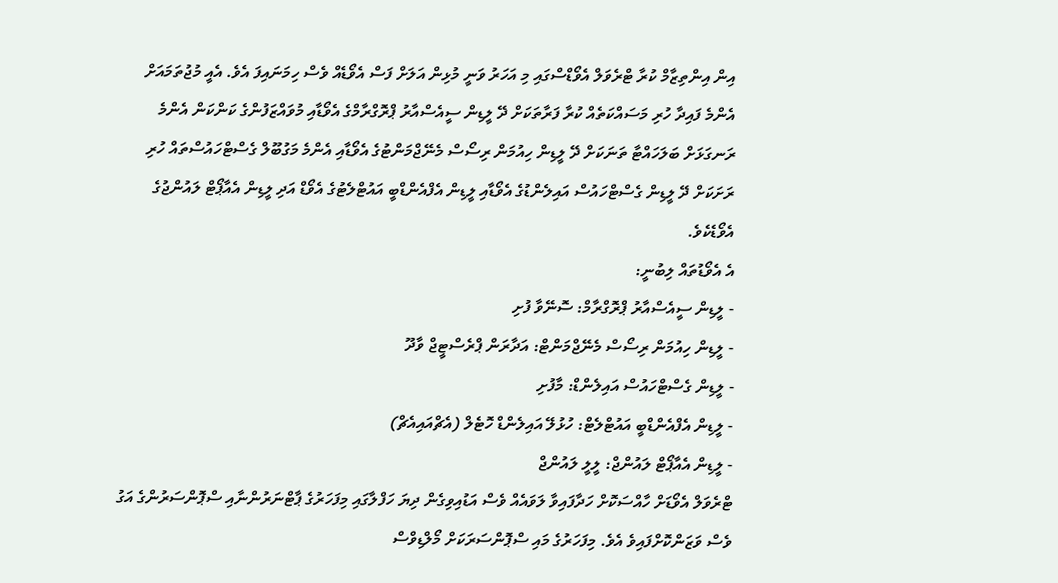އިން އިންތިޒާމް ކުރާ ޓްރެވަލް އެވޯޑްސްގައި މި އަހަރު ވަނީ މުޅިން އަލަށް ފަސް އެވޯޑެއް ވެސް ހިމަނައިފަ އެވެ. އެއީ މުޖުތަމައަށް އެންމެ ފައިދާ ހުރި މަސައްކަތެއް ކުރާ ފަރާތަކަށް ދޭ ލީޑިން ސީއެސްއާރު ޕްރޮގްރާމްގެ އެވޯޑާއި މުވައްޒަފުންގެ ކަންކަން އެންމެ ރަނގަޅަށް ބަލަހައްޓާ ތަނަކަށް ދޭ ލީޑިން ހިއުމަން ރިސޯސް މެނޭޖްމަންޓުގެ އެވޯޑާއި އެންމެ މަގުބޫލް ގެސްޓްހައުސްތައް ހުރި ރަށަކަށް ދޭ ލީޑިން ގެސްޓްހައުސް އައިލެންޑުގެ އެވޯޑާއި ލީޑިން އެފްއެންޑްބީ އައުޓްލެޓުގެ އެވޯޑް އަދި ލީޑިން އެއާޕޯޓް ލައުންޖުގެ އެވޯޑެކެވެ.
އެ އެވޯޑުތައް ލިބުނީ:
- ލީޑިން ސީއެސްއާރު ޕްރޮގްރާމް: ސޮނޭވާ ފުށި
- ލީޑިން ހިއުމަން ރިސޯސް މެނޭޖްމަންޓް: އަދާރަން ޕްރެސްޓީޖް ވާދޫ
- ލީޑިން ގެސްޓްހައުސް އައިލެންޑް: މާފުށި
- ލީޑިން އެފްއެންޑްބީ އައުޓްލެޓް: ހުޅުލޭ އައިލެންޑް ހޮޓެލް (އެޗްއައިއެޗް)
- ލީޑިން އެއާޕޯޓް ލައުންޖް: ލީލީ ލައުންޖް
ޓްރެވަލް އެވޯޑަށް ހާއްސަކޮށް ހަދާފައިވާ ލަވައެއް ވެސް އަޑުއިވިގެން ދިޔަ ހަފްލާގައި މިފަހަރުގެ ޕާޓްނަރުންނާއި ސްޕޮންސަރުންގެ އަގު ވެސް ވަޒަންކޮށްފައިވެ އެވެ. މިފަހަރުގެ މައި ސްޕޮންސަރަކަށް މޯލްޑިވްސް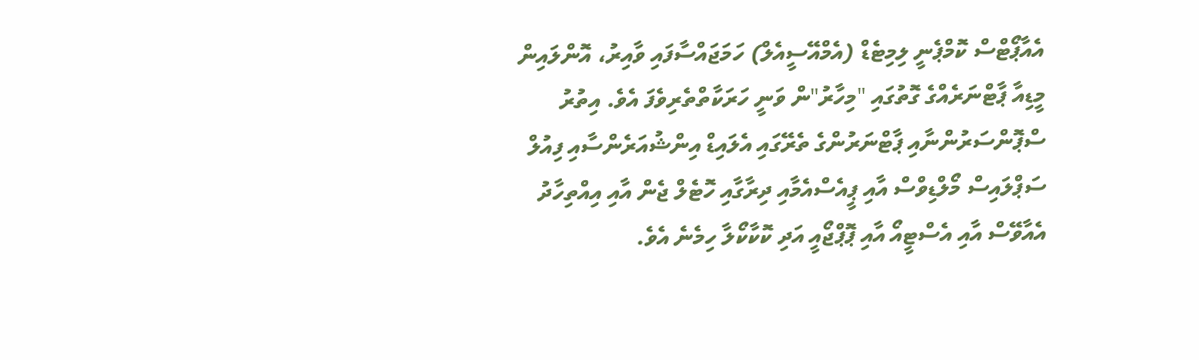އެއާޕޯޓްސް ކޮމްޕެނީ ލިމިޓެޑް (އެމްއޭސީއެލް) ހަމަޖައްސާފައި ވާއިރު، އޮންލައިން މީޑިއާ ޕާޓްނަރެއްގެ ގޮތުގައި "މިހާރު"ން ވަނީ ހަރަކާތްތެރިވެފަ އެވެ. އިތުރު ސްޕޮންސަރުންނާއި ޕާޓްނަރުންގެ ތެރޭގައި އެލައިޑް އިންޝުއަރެންސާއި ފިއުލް ސަޕްލައިސް މޯލްޑިވްސް އާއި ޕީއެސްއެމާއި ދިރާގާއި ހޮޓެލް ޖެން އާއި އިއްތިހާދު އެއާވޭސް އާއި އެސްޓީއޯ އާއި ޕޮޕްޖޯއީ އަދި ކޮކާކޯލާ ހިމެނެ އެވެ.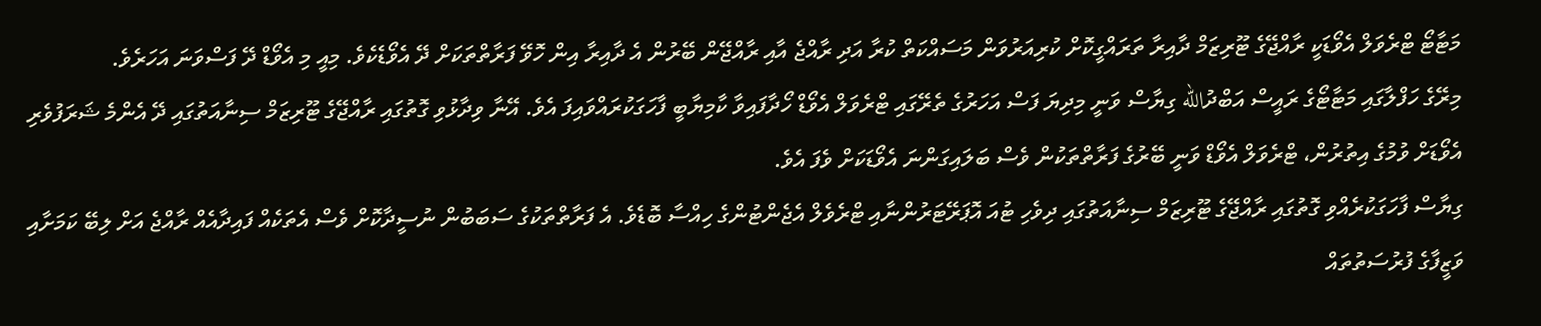މަޓާޓޯ ޓްރެވަލް އެވޯޑަކީ ރާއްޖޭގެ ޓޫރިޒަމް ދާއިރާ ތަރައްގީކޮށް ކުރިއަރުވަން މަސައްކަތް ކުރާ އަދި ރާއްޖެ އާއި ރާއްޖޭން ބޭރުން އެ ދާއިރާ އިން ހޮވޭ ފަރާތްތަކަށް ދޭ އެވޯޑެކެވެ. މިއީ މި އެވޯޑް ދޭ ފަސްވަނަ އަހަރެވެ.
މިރޭގެ ހަފްލާގައި މަޓާޓޯގެ ރައީސް އަބްދުالله ގިޔާސް ވަނީ މިދިޔަ ފަސް އަހަރުގެ ތެރޭގައި ޓްރެވަލް އެވޯޑް ހޯދާފައިވާ ކާމިޔާބީ ފާހަގަކުރައްވައިފަ އެވެ. އޭނާ ވިދާޅުވި ގޮތުގައި ރާއްޖޭގެ ޓޫރިޒަމް ސިނާއަތުގައި ދޭ އެންމެ ޝަރަފުވެރި އެވޯޑަށް ވުމުގެ އިތުރުން، ޓްރެވަލް އެވޯޑް ވަނީ ބޭރުގެ ފަރާތްތަކުން ވެސް ބަލައިގަންނަ އެވޯޑަކަށް ވެފަ އެވެ.
ގިޔާސް ފާހަގަކުރެއްވި ގޮތުގައި ރާއްޖޭގެ ޓޫރިޒަމް ސިނާއަތުގައި ދިވެހި ޓުއަ އޮޕަރޭޓަރުންނާއި ޓްރެވެލް އެޖެންޓުންގެ ހިއްސާ ބޮޑެވެ. އެ ފަރާތްތަކުގެ ސަބަބުން ނުސީދާކޮށް ވެސް އެތަކެއް ފައިދާއެއް ރާއްޖެ އަށް ލިބޭ ކަމަށާއި ވަޒީފާގެ ފުރުސަތުތައް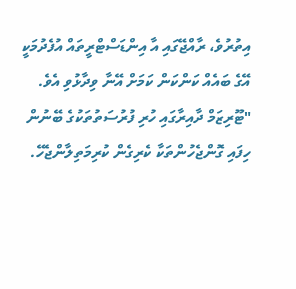އިތުރުވެ، ރާއްޖޭގައި އާ އިންޑަސްޓްރީތައް އުފެދުމަކީ އޭގެ ބައެއް ކަންކަން ކަމަށް އޭނާ ވިދާޅުވި އެވެ.
"ޓޫރިޒަމް ދާއިރާގައި ހުރި ފުރުސަތުތަކުގެ ބޭނުން ހިފައި ގޮންޖެހުންތަކާ ކެރިގެން ކުރިމަތިލާންޖެހޭ.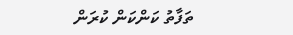ތަފާތު ކަންކަން ކުރަން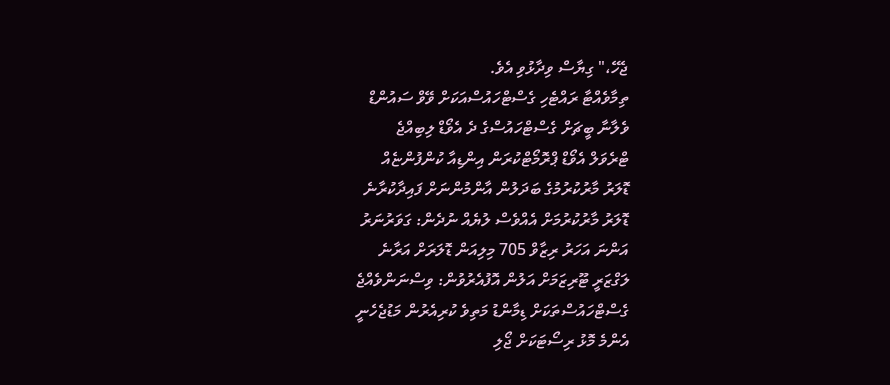ޖެހޭ،" ގިޔާސް ވިދާޅުވި އެވެ.
ތިމާވެއްޓާ ރައްޓެހި ގެސްޓްހައުސްއަކަށް ވޭވް ސައުންޑް
ވެލާނާ ބީޗަށް ގެސްޓްހައުސްގެ ދެ އެވޯޑް ލިބިއްޖެ
ޓްރެވަލް އެވޯޑް ޕްރޮމޯޓްކުރަން އިންޑިއާ ކުންފުންޏެއް
ޑޮލަރު މާރުކުރުމުގެ ބަދަލުން އާންމުންނަށް ފައިދާކުރާނެ
ޑޮލަރު މާރުކުރުމަށް އެއްވެސް ލުޔެއް ނުދެން: ގަވަރުނަރު
އަންނަ އަހަރު ރިޒާވް 705 މިލިއަން ޑޮލަރަށް އަރާނެ
ލަގްޒަރީ ޓޫރިޒަމަށް އަލުން އޮފުއެރުވުން: ވިސްނަންވެއްޖެ
ގެސްޓްހައުސްތަކަށް ޑިމާންޑު މަތިވެ ކުރިއެރުން މަޑުޖެހެނީ
އެންމެ މޮޅު ރިސޯޓަކަށް ޖޯލި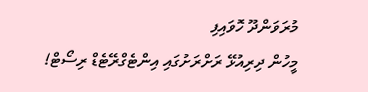މުރަވަންދޫ ހޮވައިފި
މީހުން ދިރިއުޅޭ ރަށްރަށުގައި އިންޓެގްރޭޓެޑް ރިސޯޓް!